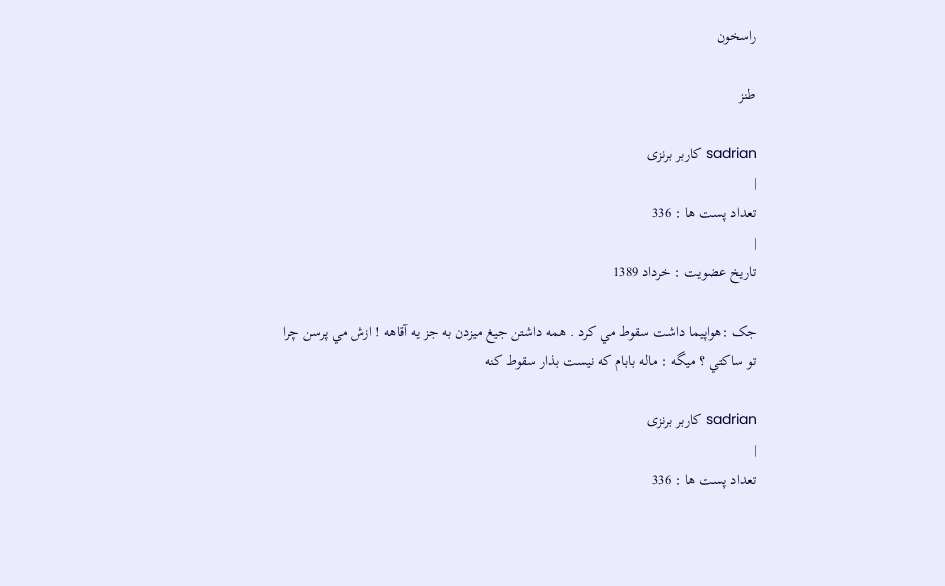راسخون

طنز

sadrian کاربر برنزی
|
تعداد پست ها : 336
|
تاریخ عضویت : خرداد 1389

جک :هواپيما داشت سقوط مي کرد . همه داشتن جيغ ميزدن به جز يه آقاهه ! ازش مي پرسن چرا تو ساکتي ؟ ميگه : ماله بابام که نيست بذار سقوط کنه

sadrian کاربر برنزی
|
تعداد پست ها : 336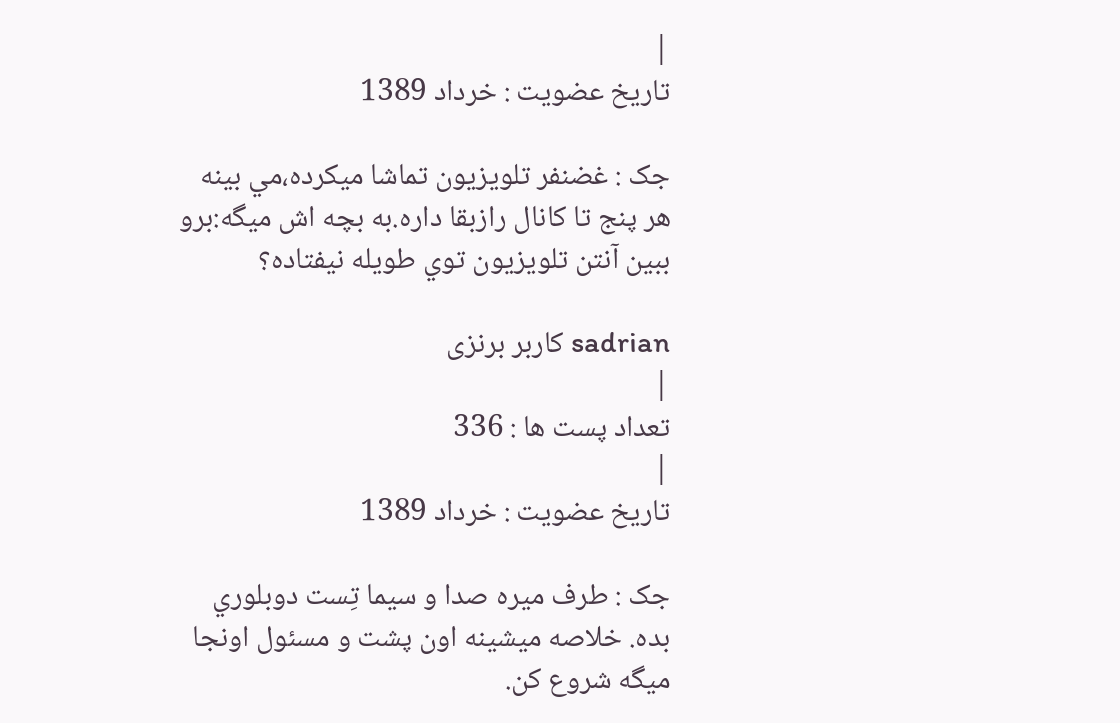|
تاریخ عضویت : خرداد 1389

جک : غضنفر تلويزيون تماشا ميکرده،مي بينه هر پنج تا کانال رازبقا داره.به بچه اش ميگه:برو ببين آنتن تلويزيون توي طويله نيفتاده؟

sadrian کاربر برنزی
|
تعداد پست ها : 336
|
تاریخ عضویت : خرداد 1389

جک : طرف ميره صدا و سيما تِست دوبلوري بده. خلاصه ميشينه اون پشت و مسئول اونجا ميگه شروع كن.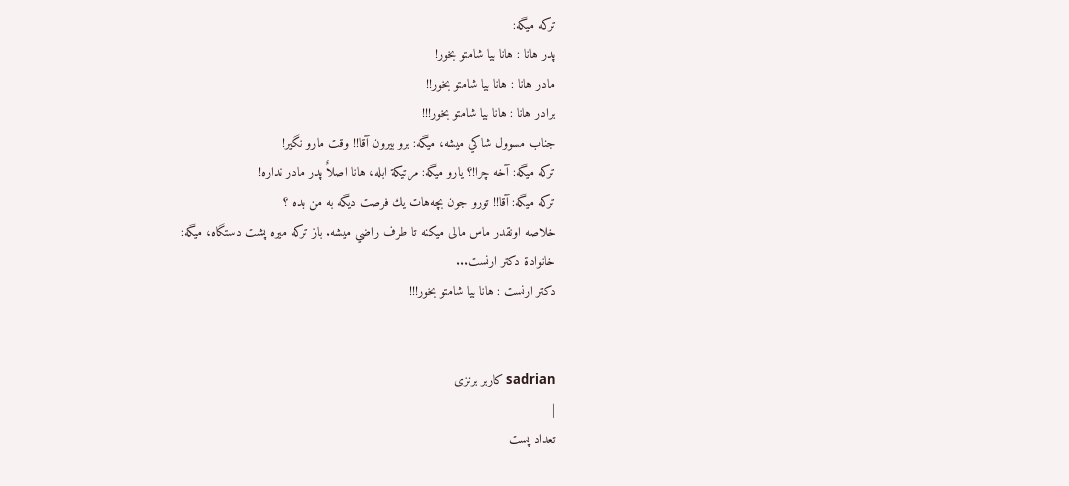تركه ميگه:
پدر هانا : هانا بيا شامتو بخور!
مادر هانا : هانا بيا شامتو بخور!!
برادر هانا : هانا بيا شامتو بخور!!!
جناب مسوول شاكي ميشه، ميگه: برو بيرون آقا!! وقت مارو نگير!
تركه ميگه: آخه چرا!؟ يارو ميگه: مرتيكة ابله، هانا اصلاٌ پدر مادر نداره!
تركه ميگه: آقا!! تورو جون بچه‌هات يك فرصت ديگه به من بده ؟
خلاصه اونقدر ماس مالی ميكنه تا طرف راضي ميشه. باز تركه ميره پشت دستگاه، ميگه:
خانوادة دكتر ارنست...
دكتر ارنست : هانا بيا شامتو بخور!!!


sadrian کاربر برنزی
|
تعداد پست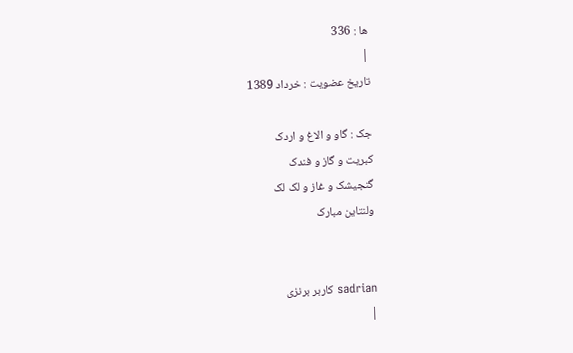ها : 336
|
تاریخ عضویت : خرداد 1389

جک : گاو و الاغ و اردک
کبریت و گاز و فندک
گنجیشک و غاز و لک لک
ولنتاین مبارک


sadrian کاربر برنزی
|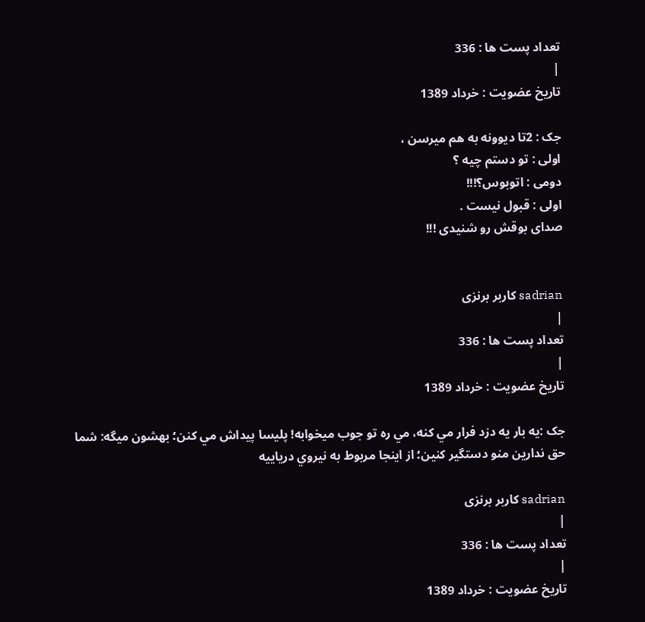تعداد پست ها : 336
|
تاریخ عضویت : خرداد 1389

جک : 2تا دیوونه به هم میرسن ،
اولی : تو دستم چیه ؟
دومی : اتوبوس؟!!!
اولی : قبول نیست .
صدای بوقش رو شنیدی !!!


sadrian کاربر برنزی
|
تعداد پست ها : 336
|
تاریخ عضویت : خرداد 1389

جک :يه بار يه دزد فرار مي کنه، مي ره تو جوب میخوابه! پليسا پيداش مي کنن؛ بهشون ميگه: شما حق ندارين منو دستگير کنين؛ از اينجا مربوط به نيروي درياييه

sadrian کاربر برنزی
|
تعداد پست ها : 336
|
تاریخ عضویت : خرداد 1389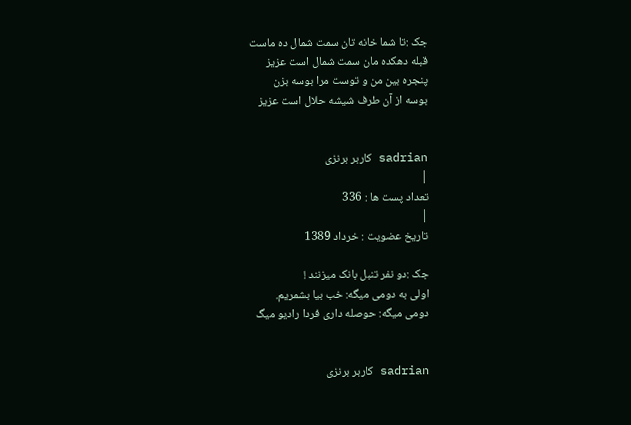جک :تا شما خانه تان سمت شمال ده ماست
قبله دهکده مان سمت شمال است عزیز
پنجره بین من و توست مرا بوسه بزن
بوسه از آن طرف شیشه حلال است عزیز


sadrian کاربر برنزی
|
تعداد پست ها : 336
|
تاریخ عضویت : خرداد 1389

جک :دو نفر تنبل بانک ميزنند !
اولی به دومی ميگه: خب بيا بشمريم.
دومی ميگه: حوصله داری فردا راديو ميگ


sadrian کاربر برنزی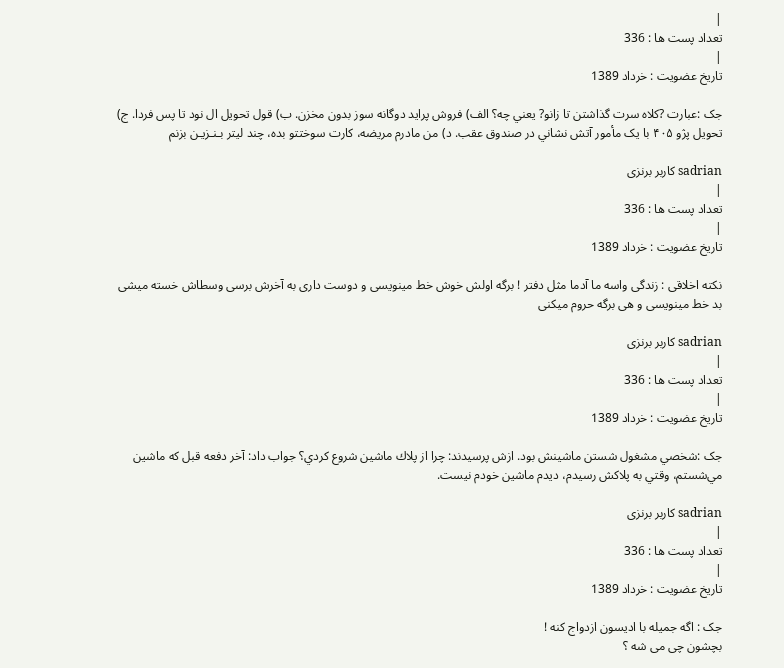|
تعداد پست ها : 336
|
تاریخ عضویت : خرداد 1389

جک :عبارت ?کلاه سرت گذاشتن تا زانو? يعني چه؟ الف) فروش پرايد دوگانه سوز بدون مخزن. ب) قول تحويل ال نود تا پس فردا. ج) تحويل پژو ۴۰۵ با يک مأمور آتش نشاني در صندوق عقب. د) من مادرم مريضه، کارت سوختتو بده، چند ليتر بـنـزيـن بزنم

sadrian کاربر برنزی
|
تعداد پست ها : 336
|
تاریخ عضویت : خرداد 1389

نکته اخلاقی : زندگی واسه ما آدما مثل دفتر ! برگه اولش خوش خط مينويسی و دوست داری به آخرش برسی وسطاش خسته ميشی بد خط مينويسی و هی برگه حروم ميکنی

sadrian کاربر برنزی
|
تعداد پست ها : 336
|
تاریخ عضویت : خرداد 1389

جک :شخصي مشغول شستن ماشينش بود. ازش پرسيدند: چرا از پلاك ماشين شروع كردي؟ جواب داد: آخر دفعه قبل كه ماشين مي‌شستم، وقتي به پلاكش رسيدم، ديدم ماشين خودم نيست.

sadrian کاربر برنزی
|
تعداد پست ها : 336
|
تاریخ عضویت : خرداد 1389

جک : اگه جمیله با ادیسون ازدواج کنه !
بچشون چی می شه ؟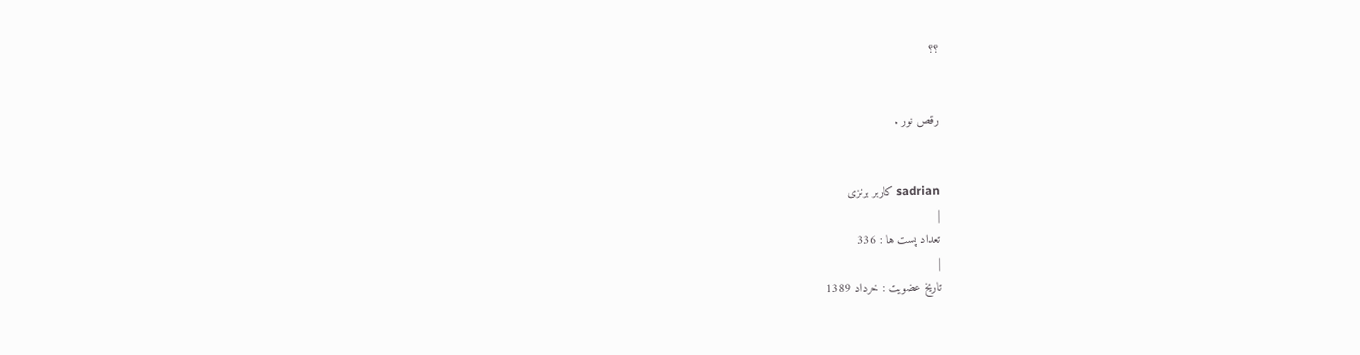؟؟


رقص نور .


sadrian کاربر برنزی
|
تعداد پست ها : 336
|
تاریخ عضویت : خرداد 1389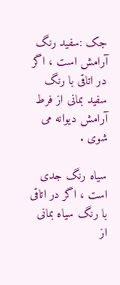جک :سفيد رنگ آرامش است ، اگر در اتاقی با رنگ سفيد بمانی از فرط آرامش ديوانه می شوی .

سياه رنگ جدی است ، اگر در اتاقی با رنگ سياه بمانی از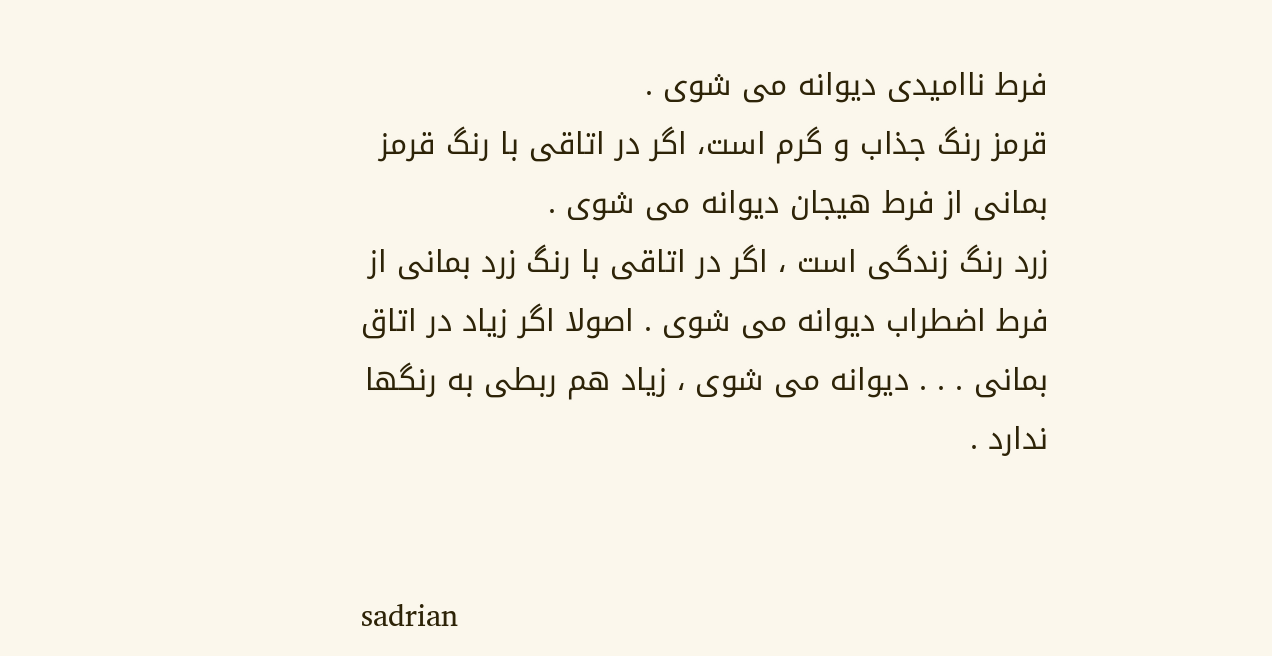فرط نااميدی ديوانه می شوی .
قرمز رنگ جذاب و گرم است، اگر در اتاقی با رنگ قرمز بمانی از فرط هيجان ديوانه می شوی .
زرد رنگ زندگی است ، اگر در اتاقی با رنگ زرد بمانی از فرط اضطراب ديوانه می شوی . اصولا اگر زياد در اتاق بمانی . . . ديوانه می شوی ، زياد هم ربطی به رنگها ندارد .


sadrian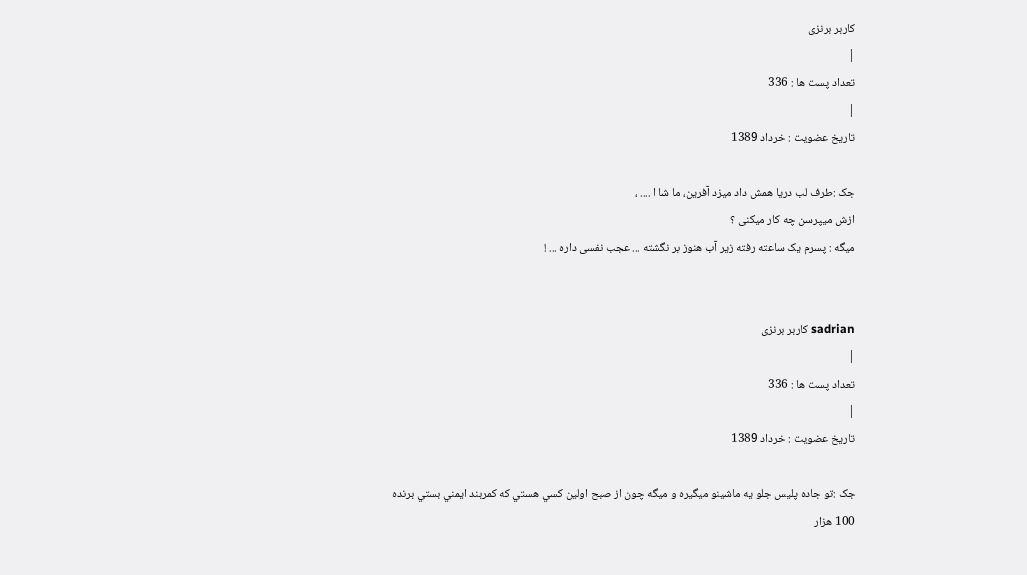کاربر برنزی
|
تعداد پست ها : 336
|
تاریخ عضویت : خرداد 1389

جک :طرف لب دريا همش داد ميزد آفرين، ما شا ا .... ،
ازش ميپرسن چه کار ميکنی ؟
ميگه : پسرم یک ساعته رفته زير آب هنوز بر نگشته ... عجب نفسی داره ... !


sadrian کاربر برنزی
|
تعداد پست ها : 336
|
تاریخ عضویت : خرداد 1389

جک :تو جاده پليس جلو يه ماشينو ميگيره و ميگه چون از صبح اولين كسي هستي كه كمربند ايمني بستي برنده 100 هزار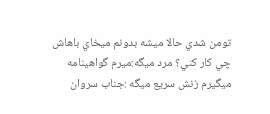تومن شدي حالا ميشه بدونم ميخاي باهاش چي كار كني؟ مرد ميگه:ميرم گواهينامه ميگيرم زنش سريع ميگه :جناب سروان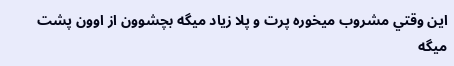اين وقتي مشروب ميخوره پرت و پلا زياد ميگه بچشوون از اوون پشت ميگه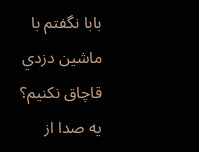بابا نگفتم با ماشين دزدي قاچاق نكنيم؟ يه صدا از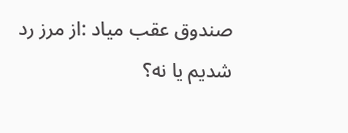صندوق عقب مياد :از مرز رد شديم يا نه؟